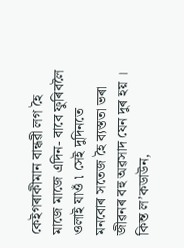কেইগৰাকীমান বান্ধৱী লগ হৈ মাজে মাজে এদিন- বাবে ফুৰিবলৈ ওলাই যাওঁ ৷ সেই দুদিনতে মনবোৰ সতেজ হৈ ব্যস্ততা ভৰা জীৱনৰ বহু অৱসাদ যেন দুৰ হয় । কিন্ত ল’কডাউন,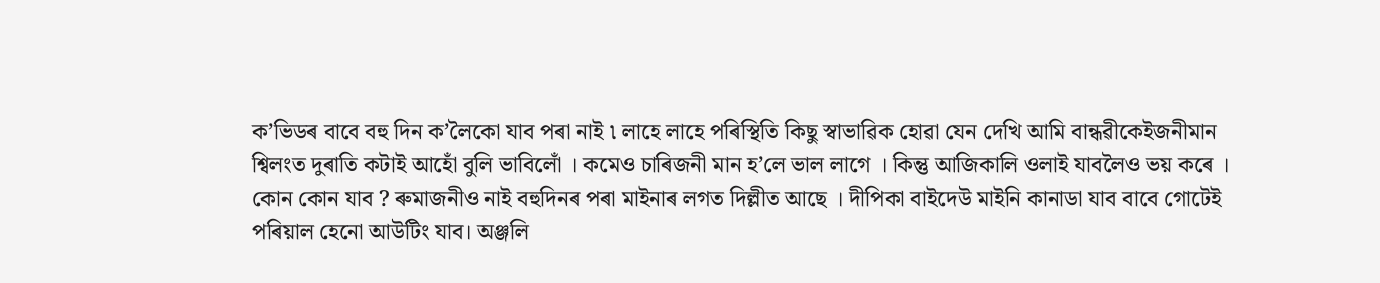ক’ভিডৰ বাবে বহু দিন ক’লৈকো যাব পৰা নাই ৷ লাহে লাহে পৰিস্থিতি কিছু স্বাভাৱিক হোৱা যেন দেখি আমি বান্ধৱীকেইজনীমান শ্বিলংত দুৰাতি কটাই আহোঁ বুলি ভাবিলোঁ । কমেও চাৰিজনী মান হ’লে ভাল লাগে । কিন্তু আজিকালি ওলাই যাবলৈও ভয় কৰে । কোন কোন যাব ? ৰুমাজনীও নাই বহুদিনৰ পৰা মাইনাৰ লগত দিল্লীত আছে । দীপিকা বাইদেউ মাইনি কানাডা যাব বাবে গোটেই পৰিয়াল হেনো আউটিং যাব। অঞ্জলি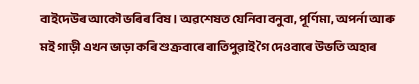বাইদেউৰ আকৌ ভৰিৰ বিষ । অৱশেষত যেনিবা বনুবা, পূৰ্ণিমা, অপৰ্না আৰু মই গাড়ী এখন ভাড়া কৰি শুক্ৰবাৰে ৰাতিপুৱাই গৈ দেওবাৰে উভতি অহাৰ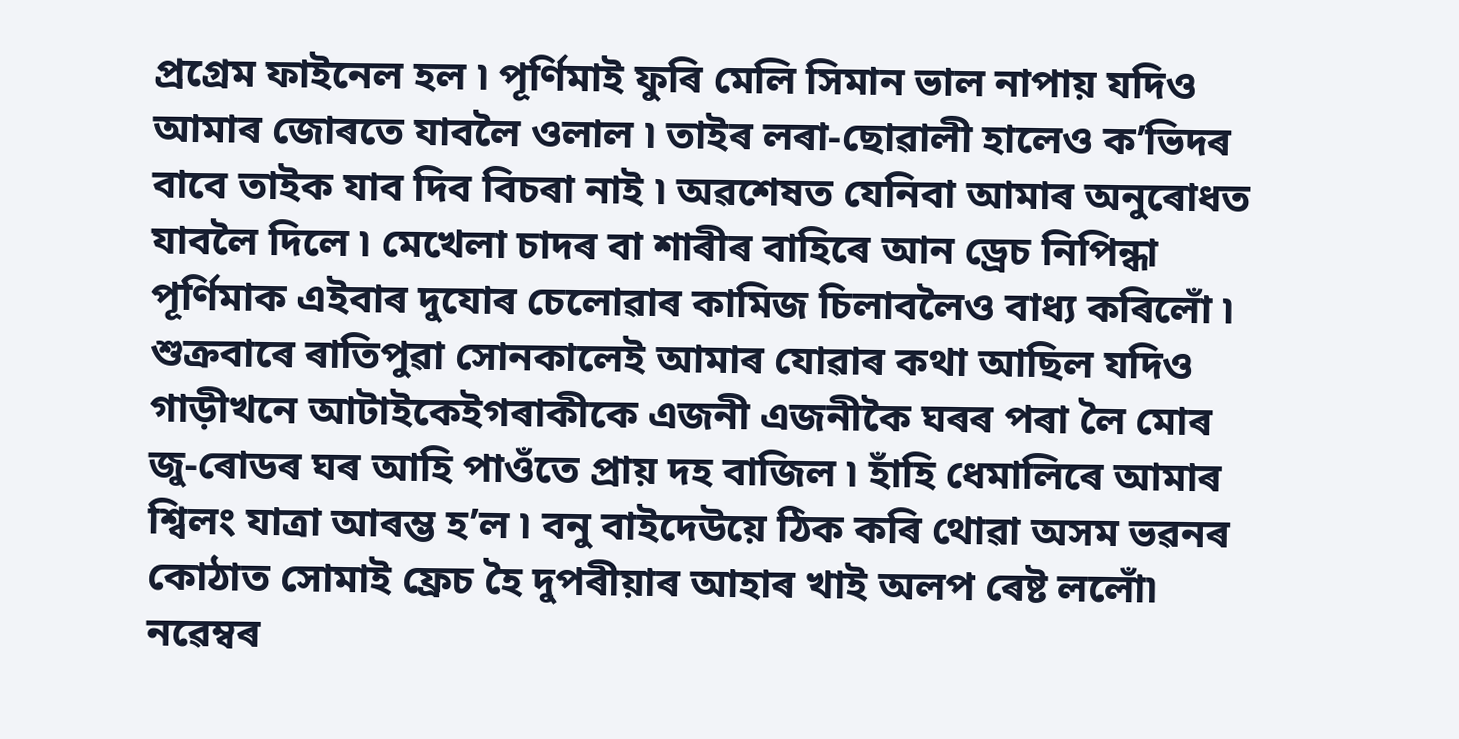প্ৰগ্ৰেম ফাইনেল হল ৷ পূৰ্ণিমাই ফুৰি মেলি সিমান ভাল নাপায় যদিও আমাৰ জোৰতে যাবলৈ ওলাল ৷ তাইৰ লৰা-ছোৱালী হালেও ক’ভিদৰ বাবে তাইক যাব দিব বিচৰা নাই ৷ অৱশেষত যেনিবা আমাৰ অনুৰোধত যাবলৈ দিলে ৷ মেখেলা চাদৰ বা শাৰীৰ বাহিৰে আন ড্ৰেচ নিপিন্ধা পূৰ্ণিমাক এইবাৰ দুযোৰ চেলোৱাৰ কামিজ চিলাবলৈও বাধ্য কৰিলোঁ ৷ শুক্ৰবাৰে ৰাতিপুৱা সোনকালেই আমাৰ যোৱাৰ কথা আছিল যদিও গাড়ীখনে আটাইকেইগৰাকীকে এজনী এজনীকৈ ঘৰৰ পৰা লৈ মোৰ জু-ৰোডৰ ঘৰ আহি পাওঁতে প্ৰায় দহ বাজিল ৷ হাঁহি ধেমালিৰে আমাৰ শ্বিলং যাত্ৰা আৰম্ভ হ’ল ৷ বনু বাইদেউয়ে ঠিক কৰি থোৱা অসম ভৱনৰ কোঠাত সোমাই ফ্ৰেচ হৈ দুপৰীয়াৰ আহাৰ খাই অলপ ৰেষ্ট ললোঁ৷ নৱেম্বৰ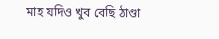মাহ যদিও খুব বেছি ঠাণ্ডা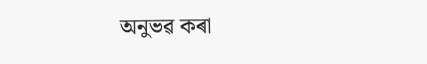অনুভৱ কৰা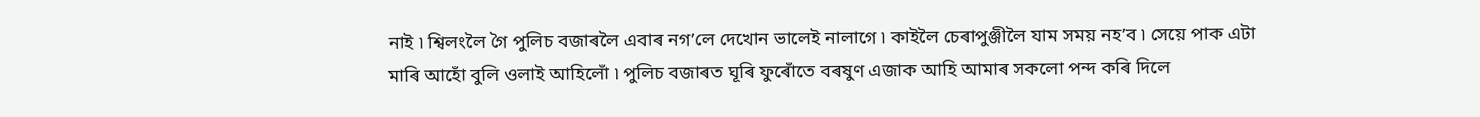নাই ৷ শ্বিলংলৈ গৈ পুলিচ বজাৰলৈ এবাৰ নগ’লে দেখোন ভালেই নালাগে ৷ কাইলৈ চেৰাপুঞ্জীলৈ যাম সময় নহ’ব ৷ সেয়ে পাক এটা মাৰি আহোঁ বুলি ওলাই আহিলোঁ ৷ পুলিচ বজাৰত ঘূৰি ফুৰোঁতে বৰষুণ এজাক আহি আমাৰ সকলো পন্দ কৰি দিলে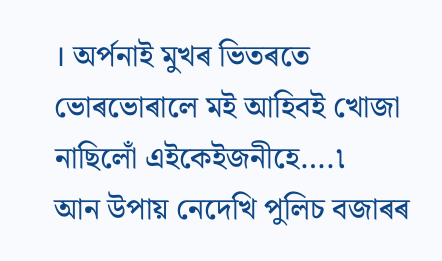। অৰ্পনাই মুখৰ ভিতৰতে ভোৰভোৰালে মই আহিবই খোজা নাছিলোঁ এইকেইজনীহে….৷
আন উপায় নেদেখি পুলিচ বজাৰৰ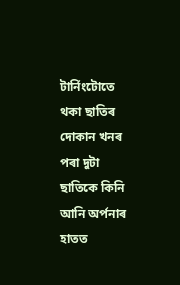টাৰ্নিংটোতে থকা ছাতিৰ দোকান খনৰ পৰা দুটা ছাতিকে কিনি আনি অৰ্পনাৰ হাতত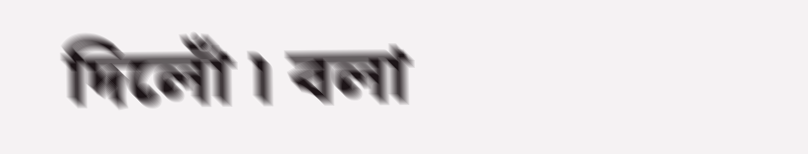দিলোঁ ৷ বলা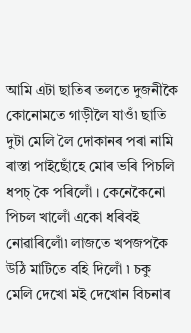আমি এটা ছাতিৰ তলতে দুজনীকৈ কোনোমতে গাড়ীলৈ যাওঁ৷ ছাতি দুটা মেলি লৈ দোকানৰ পৰা নামি ৰাস্তা পাইছোঁহে মোৰ ভৰি পিচলি ধপচ্ কৈ পৰিলোঁ । কেনেকৈনো পিচল খালোঁ একো ধৰিবই নোৱাৰিলোঁ৷ লাজতে খপজপকৈ উঠি মাটিতে বহি দিলোঁ ৷ চকু মেলি দেখো মই দেখোন বিচনাৰ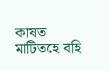কাষত মাটিতহে বহি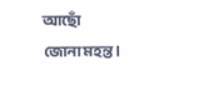আছোঁ
জোনা মহন্ত।